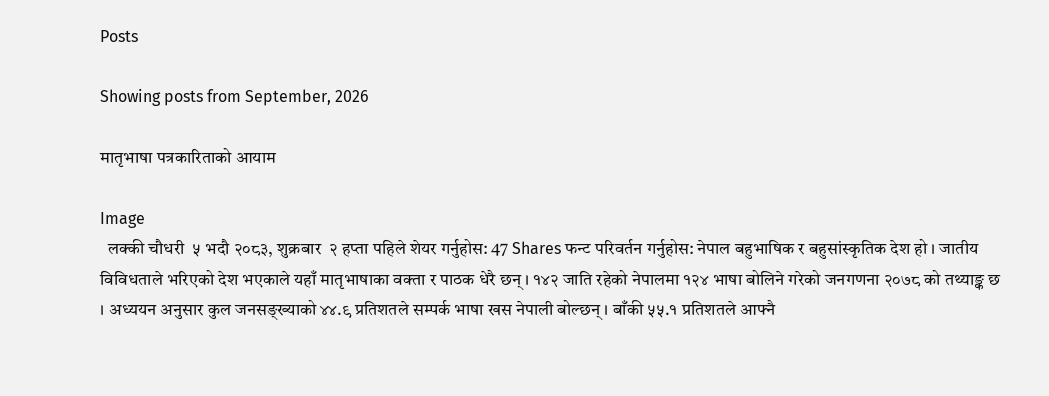Posts

Showing posts from September, 2026

मातृभाषा पत्रकारिताको आयाम

Image
  लक्की चौधरी  ५ भदौ २०८३, शुक्रबार  २ हप्ता पहिले शेयर गर्नुहोस: 47 Shares फन्ट परिवर्तन गर्नुहोस: नेपाल बहुभाषिक र बहुसांस्कृतिक देश हो । जातीय विविधताले भरिएको देश भएकाले यहाँ मातृभाषाका वक्ता र पाठक धेरै छन् । १४२ जाति रहेको नेपालमा १२४ भाषा बोलिने गरेको जनगणना २०७८ को तथ्याङ्क छ । अध्ययन अनुसार कुल जनसङ्ख्याको ४४.९ प्रतिशतले सम्पर्क भाषा खस नेपाली बोल्छन् । बाँकी ५५.१ प्रतिशतले आफ्नै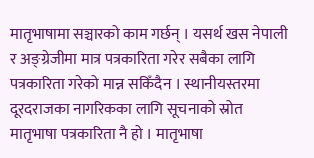मातृभाषामा सञ्चारको काम गर्छन् । यसर्थ खस नेपाली र अङ्ग्रेजीमा मात्र पत्रकारिता गरेर सबैका लागि पत्रकारिता गरेको मान्न सकिँदैन । स्थानीयस्तरमा दूरदराजका नागरिकका लागि सूचनाको स्रोत मातृभाषा पत्रकारिता नै हो । मातृभाषा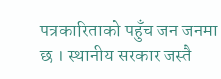पत्रकारिताको पहुँच जन जनमा छ । स्थानीय सरकार जस्तै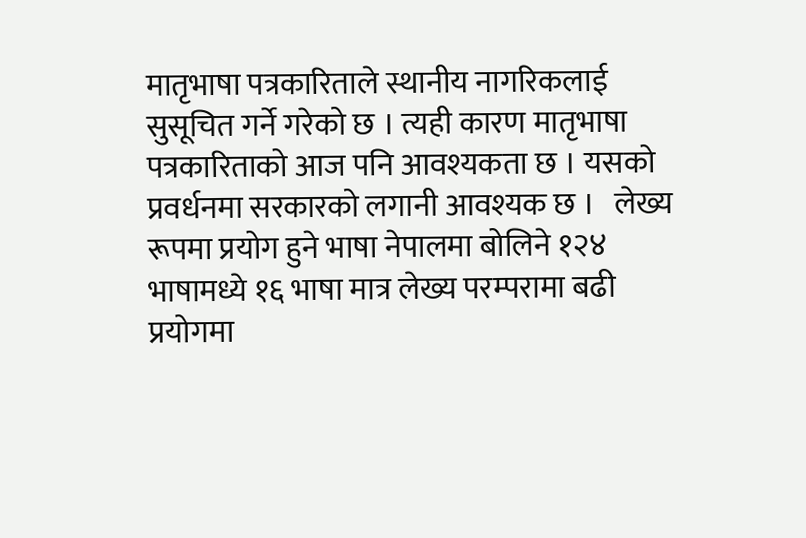मातृभाषा पत्रकारिताले स्थानीय नागरिकलाई सुसूचित गर्ने गरेको छ । त्यही कारण मातृभाषा पत्रकारिताको आज पनि आवश्यकता छ । यसको प्रवर्धनमा सरकारको लगानी आवश्यक छ ।   लेख्य रूपमा प्रयोग हुने भाषा नेपालमा बोलिने १२४ भाषामध्ये १६ भाषा मात्र लेख्य परम्परामा बढी प्रयोगमा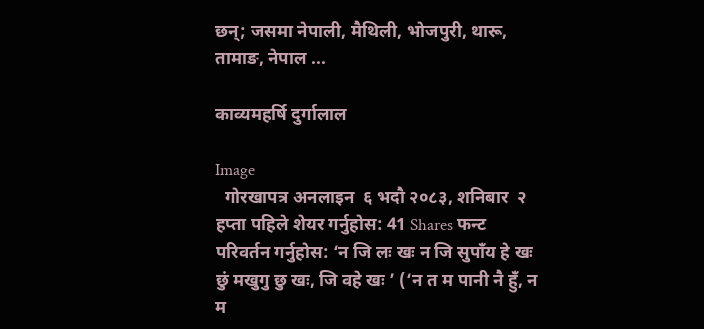छन्; जसमा नेपाली, मैथिली, भोजपुरी, थारू, तामाङ, नेपाल ...

काव्यमहर्षि दुर्गालाल

Image
  गोरखापत्र अनलाइन  ६ भदौ २०८३, शनिबार  २ हप्ता पहिले शेयर गर्नुहोस: 41 Shares फन्ट परिवर्तन गर्नुहोस: ‘न जि लः खः न जि सुपाँय हे खः छुं मखुगु छु खः, जि वहे खः ’ (‘न त म पानी नै हुँ, न म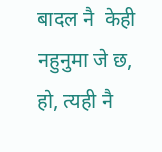बादल नै  केही नहुनुमा जे छ, हो, त्यही नै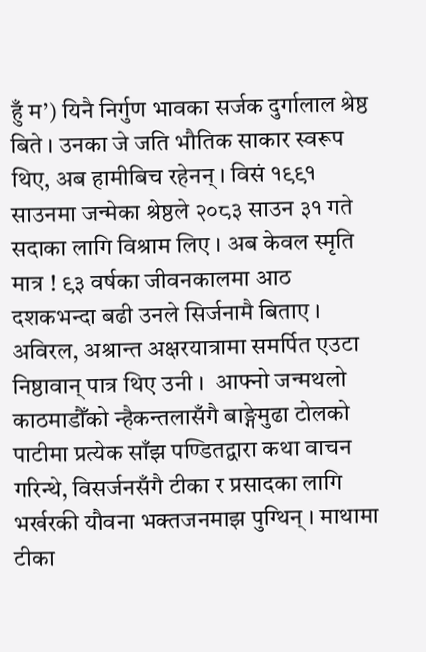हुँ म’) यिनै निर्गुण भावका सर्जक दुर्गालाल श्रेष्ठ बिते । उनका जे जति भौतिक साकार स्वरूप थिए, अब हामीबिच रहेनन् । विसं १९९१ साउनमा जन्मेका श्रेष्ठले २०८३ साउन ३१ गते सदाका लागि विश्राम लिए । अब केवल स्मृति मात्र ! ९३ वर्षका जीवनकालमा आठ दशकभन्दा बढी उनले सिर्जनामै बिताए । अविरल, अश्रान्त अक्षरयात्रामा समर्पित एउटा निष्ठावान् पात्र थिए उनी ।  आफ्नो जन्मथलो काठमाडौँको न्हैकन्तलासँगै बाङ्गेमुढा टोलको पाटीमा प्रत्येक साँझ पण्डितद्वारा कथा वाचन गरिन्थे, विसर्जनसँगै टीका र प्रसादका लागि भर्खरकी यौवना भक्तजनमाझ पुग्थिन् । माथामा टीका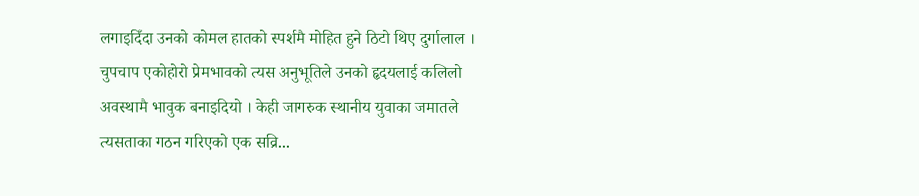लगाइदिँदा उनको कोमल हातको स्पर्शमै मोहित हुने ठिटो थिए दुर्गालाल । चुपचाप एकोहोरो प्रेमभावको त्यस अनुभूतिले उनको हृदयलाई कलिलो अवस्थामै भावुक बनाइदियो । केही जागरुक स्थानीय युवाका जमातले त्यसताका गठन गरिएको एक सव्रि...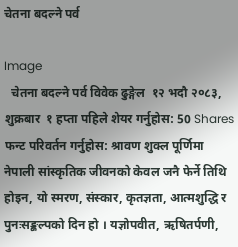चेतना बदल्ने पर्व

Image
  चेतना बदल्ने पर्व विवेक ढुङ्गेल  १२ भदौ २०८३, शुक्रबार  १ हप्ता पहिले शेयर गर्नुहोस: 50 Shares फन्ट परिवर्तन गर्नुहोस: श्रावण शुक्ल पूर्णिमा नेपाली सांस्कृतिक जीवनको केवल जनै फेर्ने तिथि होइन, यो स्मरण, संस्कार, कृतज्ञता, आत्मशुद्धि र पुनःसङ्कल्पको दिन हो । यज्ञोपवीत, ऋषितर्पणी,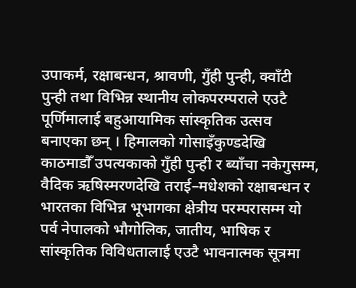उपाकर्म, रक्षाबन्धन, श्रावणी, गुँही पुन्ही, क्वाँटी पुन्ही तथा विभिन्न स्थानीय लोकपरम्पराले एउटै पूर्णिमालाई बहुआयामिक सांस्कृतिक उत्सव बनाएका छन् । हिमालको गोसाइँकुण्डदेखि काठमाडौँ उपत्यकाको गुँही पुन्ही र ब्याँचा नकेगुसम्म, वैदिक ऋषिस्मरणदेखि तराई–मधेशको रक्षाबन्धन र भारतका विभिन्न भूभागका क्षेत्रीय परम्परासम्म यो पर्व नेपालको भौगोलिक, जातीय, भाषिक र सांस्कृतिक विविधतालाई एउटै भावनात्मक सूत्रमा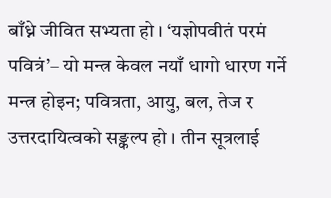बाँध्ने जीवित सभ्यता हो । ‘यज्ञोपवीतं परमं पवित्रं’– यो मन्त्र केवल नयाँ धागो धारण गर्ने मन्त्र होइन; पवित्रता, आयु, बल, तेज र उत्तरदायित्वको सङ्कल्प हो । तीन सूत्रलाई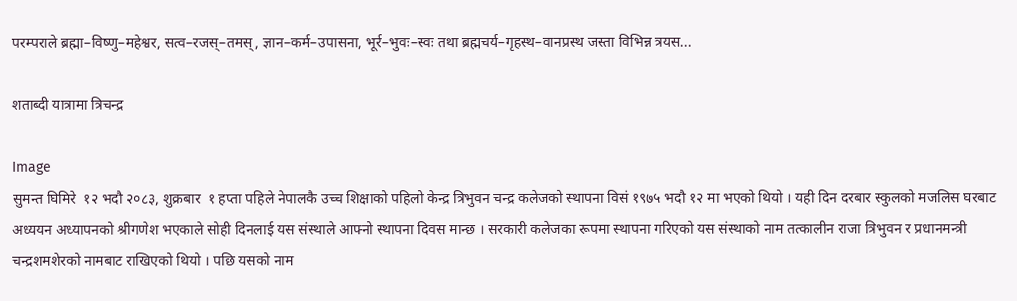परम्पराले ब्रह्मा–विष्णु–महेश्वर, सत्व–रजस्–तमस्, ज्ञान–कर्म–उपासना, भूर्र–भुवः–स्वः तथा ब्रह्मचर्य–गृहस्थ–वानप्रस्थ जस्ता विभिन्न त्रयस...

शताब्दी यात्रामा त्रिचन्द्र

Image
सुमन्त घिमिरे  १२ भदौ २०८३, शुक्रबार  १ हप्ता पहिले नेपालकै उच्च शिक्षाको पहिलो केन्द्र त्रिभुवन चन्द्र कलेजको स्थापना विसं १९७५ भदौ १२ मा भएको थियो । यही दिन दरबार स्कुलको मजलिस घरबाट अध्ययन अध्यापनको श्रीगणेश भएकाले सोही दिनलाई यस संस्थाले आफ्नो स्थापना दिवस मान्छ । सरकारी कलेजका रूपमा स्थापना गरिएको यस संस्थाको नाम तत्कालीन राजा त्रिभुवन र प्रधानमन्त्री चन्द्रशमशेरको नामबाट राखिएको थियो । पछि यसको नाम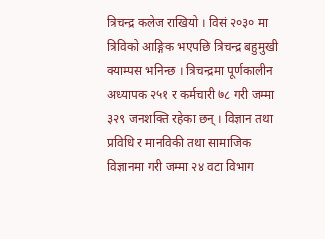त्रिचन्द्र कलेज राखियो । विसं २०३० मा त्रिविको आङ्गिक भएपछि त्रिचन्द्र बहुमुखी क्याम्पस भनिन्छ । त्रिचन्द्रमा पूर्णकालीन अध्यापक २५१ र कर्मचारी ७८ गरी जम्मा ३२९ जनशक्ति रहेका छन् । विज्ञान तथा प्रविधि र मानविकी तथा सामाजिक विज्ञानमा गरी जम्मा २४ वटा विभाग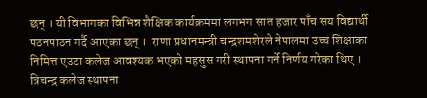छन् । यी विभागका विभिन्न शैक्षिक कार्यक्रममा लगभग सात हजार पाँच सय विद्यार्थी पठनपाठन गर्दै आएका छन् ।  राणा प्रधानमन्त्री चन्द्रशमशेरले नेपालमा उच्च शिक्षाका निमित्त एउटा कलेज आवश्यक भएको महसुस गरी स्थापना गर्ने निर्णय गरेका थिए । त्रिचन्द्र कलेज स्थापना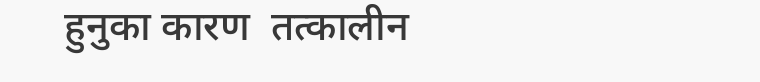हुनुका कारण  तत्कालीन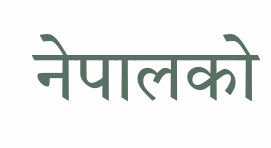नेपालको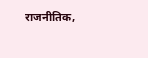राजनीतिक,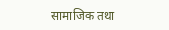सामाजिक तथा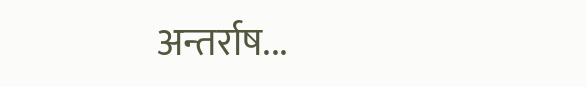अन्तर्राष...